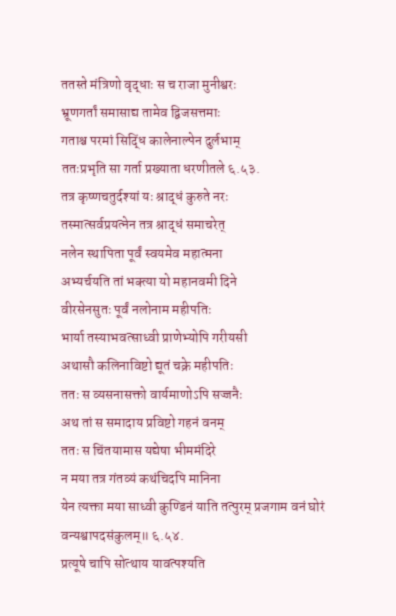ततस्ते मंत्रिणो वृद्धाः स च राजा मुनीश्वरः
भ्रूणगर्तां समासाद्य तामेव द्विजसत्तमाः
गताश्च परमां सिद्धिं कालेनाल्पेन दुर्लभाम्
ततःप्रभृति सा गर्ता प्रख्याता धरणीतले ६.५३.
तत्र कृष्णचतुर्दश्यां यः श्राद्धं कुरुते नरः
तस्मात्सर्वप्रयत्नेन तत्र श्राद्धं समाचरेत्
नलेन स्थापिता पूर्वं स्वयमेव महात्मना
अभ्यर्चयति तां भक्त्या यो महानवमी दिने
वीरसेनसुतः पूर्वं नलोनाम महीपतिः
भार्या तस्याभवत्साध्वी प्राणेभ्योपि गरीयसी
अथासौ कलिनाविष्टो द्यूतं चक्रे महीपतिः
ततः स व्यसनासक्तो वार्यमाणोऽपि सज्जनैः
अथ तां स समादाय प्रविष्टो गहनं वनम्
ततः स चिंतयामास यद्येषा भीममंदिरे
न मया तत्र गंतव्यं कथंचिदपि मानिना
येन त्यक्ता मया साध्वी कुण्डिनं याति तत्पुरम् प्रजगाम वनं घोरं वन्यश्वापदसंकुलम्॥ ६.५४.
प्रत्यूषे चापि सोत्थाय यावत्पश्यति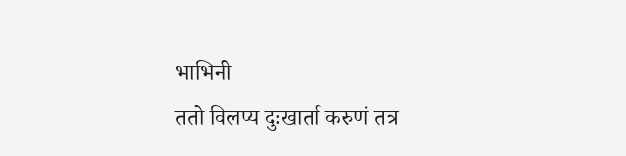भाभिनी
ततो विलप्य दुःखार्ता करुणं तत्र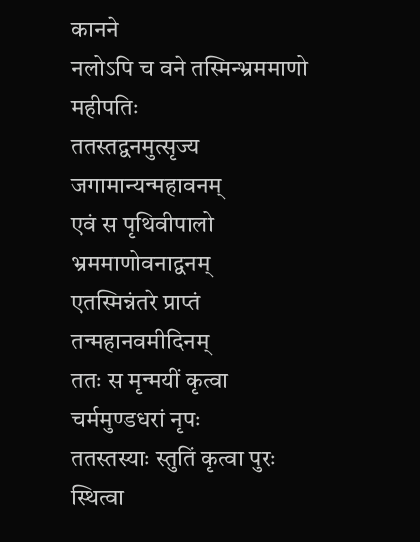कानने
नलोऽपि च वने तस्मिन्भ्रममाणो महीपतिः
ततस्तद्वनमुत्सृज्य जगामान्यन्महावनम्
एवं स पृथिवीपालो भ्रममाणोवनाद्वनम्
एतस्मिन्नंतरे प्राप्तं तन्महानवमीदिनम्
ततः स मृन्मयीं कृत्वा चर्ममुण्डधरां नृपः
ततस्तस्याः स्तुतिं कृत्वा पुरः स्थित्वा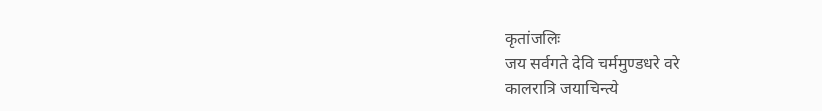कृतांजलिः
जय सर्वगते देवि चर्ममुण्डधरे वरे
कालरात्रि जयाचिन्त्ये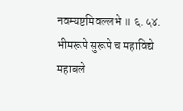नवम्यष्टमिवल्लभे ॥ ६.५४.
भीमरूपे सुरूपे च महाविद्ये महाबले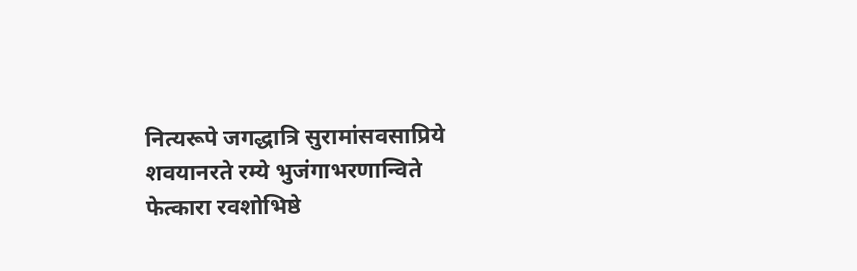नित्यरूपे जगद्धात्रि सुरामांसवसाप्रिये
शवयानरते रम्ये भुजंगाभरणान्विते
फेत्कारा रवशोभिष्ठे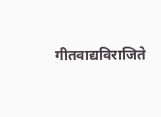गीतवाद्यविराजिते